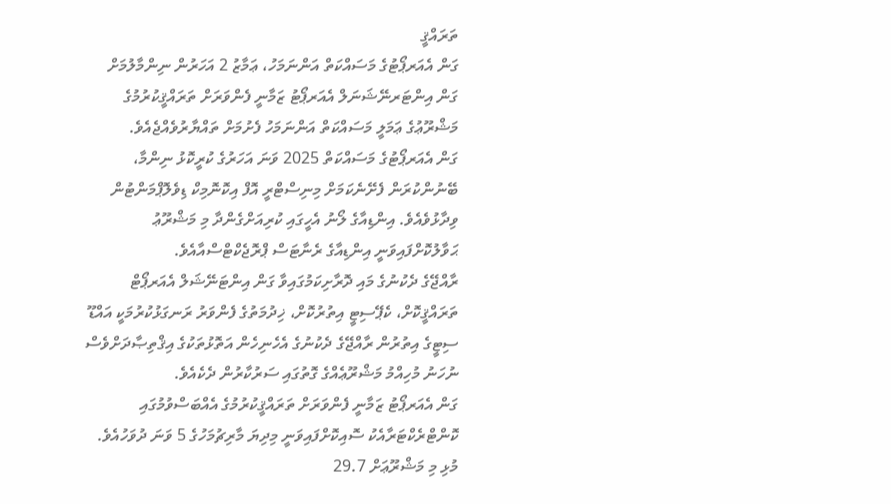ތަރައްޤީ
ގަން އެއަރޕޯޓުގެ މަސައްކަތް އަންނަމަހު، ޢަމާޒު 2 އަހަރުން ނިންމާލުމަށް
ގަން އިންޓަރނޭޝަނަލް އެއަރޕޯޓު ޒަމާނީ ފެންވަރަށް ތަރައްޤީކުރުމުގެ މަޝްރޫޢުގެ ޢަމަލީ މަސައްކަތް އަންނަމަހު ފެށުމަށް ތައްޔާރުވެއްޖެއެވެ.
ގަން އެއަރޕޯޓުގެ މަސައްކަތް 2025 ވަނަ އަހަރުގެ ކުރީކޮޅު ނިންމާ، ބޭނުންކުރަން ފެށޭނެކަމަށް މިނިސްޓްރީ އޮފް އިކޮނޮމިކް ޑިވެލޮޕްމަންޓުން ވިދާޅުވެއެވެ. އިންޑިއާގެ ލޯނު އެހީގައި ކުރިއަށްގެންދާ މި މަޝްރޫޢު ޙަވާލުކޮށްފައިވަނީ އިންޑިއާގެ ރެނާޓަސް ޕްރޮޖެކްޓްސްއާއެވެ.
ރާއްޖޭގެ ދެކުނުގެ މައި ދޮރާށިކަމުގައިވާ ގަން އިންޓަނޭޝަލް އެއަރޕޯޓް ތަރައްޤީކޮށް، ކެޕޭސިޓީ އިތުރުކޮށް، ޚިދުމަތުގެ ފެންވަރު ރަނގަޅުކުރުމަކީ އައްޑޫ ސިޓީގެ އިތުރުން ރާއްޖޭގެ ދެކުނުގެ އެހެނިހެން އަތޮޅުތަކުގެ އިޤްތިޞާދަށްވެސް ނުހަނު މުހިއްމު މަޝްރޫޢެއްގެ ގޮތުގައި ސަރުކާރުން ދެކެއެވެ.
ގަން އެއަރޕޯޓު ޒަމާނީ ފެންވަރަށް ތަރައްޤީކުރުމުގެ އެއްބަސްވުމުގައި ކޮންޓްރެކްޓަރާއެކު ސޮއިކޮށްފައިވަނީ މިދިޔަ މާރިޗުމަހުގެ 5 ވަނަ ދުވަހުއެވެ. މުޅި މި މަޝްރޫޢަށް 29.7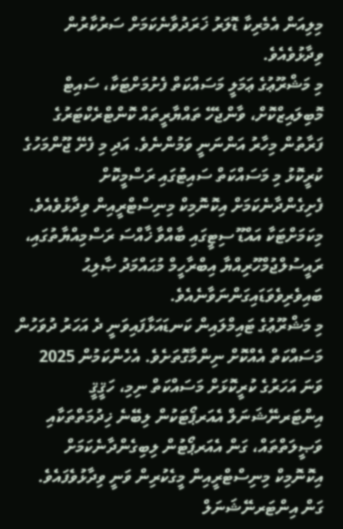މިލިއަން އެމެރިކާ ޑޮލަރު ޚަރަދުވާނެކަމަށް ސަރުކާރުން ވިދާޅުވެއެވެ.
މި މަޝްރޫޢުގެ ޢަމަލީ މަސައްކަތް ފެށުމަށްޓަކާ، ސައިޓް މޮބިލައިޒްކޮށް، ވާންޖެހޭ ތައްޔާރީތައް ކޮންޓްރެކްޓަރުގެ ފަރާތުން މިހާރު އަންނަނީ ވަމުންނެވެ. އަދި މި ފެށޭ ޖޫންމަހުގެ ކުރީކޮޅު މި މަސައްކަތް ސައިޓުގައި ރަސްމީކޮށް ފެށިގެންދާނެކަމަށް އިކޮނޮމިކް މިނިސްޓްރީއިން ވިދާޅުވެއެވެ.
މިކަމަށްޓަކާ އައްޑޫ ސިޓީގައި ބާއްވާ ޚާއްސަ ރަސްމިއްޔާތުގައި، ރައީސުލްޖުމްހޫރިއްޔާ އިބްރާހީމް މުޙައްމަދު ޞާލިޙު ބައިވެރިވެވަޑައިގަންނަވާނެއެވެ.
މި މަޝްރޫޢުގެ ޓައިމްލައިން ކަނޑައަޅާފައިވަނީ ދެ އަހަރު ދުވަހުން މަސައްކަތް އެއްކޮށް ނިންމާގޮތަށެވެ. އެހެންކަމުން 2025 ވަނަ އަހަރުގެ ކުރީކޮޅަށް މަސައްކަތް ނިމި، ހަޤީޤީ އިންޓަރނޭޝަނަލް އެއަރޕޯޓަކުން ލިބޭނެ ޚިދުމަތްތަކާއި ވަޞީލަތްތައް، ގަން އެއަރޕޯޓުން ލިބިގެންދާނެކަމަށް އިކޮނޮމިކް މިނިސްޓްރީއިން މީގެކުރިން ވަނީ ވިދާޅުވެފައެވެ.
ގަން އިންޓަރނޭޝަނަލް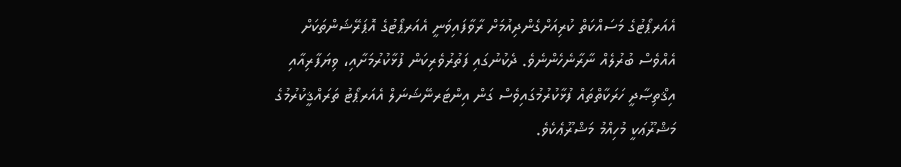އެއަރޕޯޓުގެ މަސައްކަތް ކުރިއަށްގެންދިއުމަށް ރާވާފައިވަނީ އެއަރޕޯޓުގެ އޮޕަރޭޝަންތަކަށް އެއްވެސް ބުރުލެއް ނާރާނެހެންނެވެ. ދެކުނުގައި ފަތުރުވެރިކަން ފުޅާކުރުމަށާއި، ވިޔަފާރިއާއި އިޤްތިޞާދީ ހަރަކާތްތައް ފުޅާކުރުމުގައިވެސް ގަން އިންޓަރނޭޝަނަލް އެއަރޕޯޓު ތަރައްޤީކުރުމުގެ މަޝްރޫޢަކީ މުހިއްމު މަޝްރޫޢެކެވެ.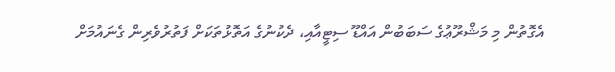އެގޮތުން މި މަޝްރޫޢުގެ ސަބަބުން އައްޑޫ ސިޓީއާއި، ދެކުނުގެ އަތޮޅުތަކަށް ފަތުރުވެރިން ގެނައުމަށް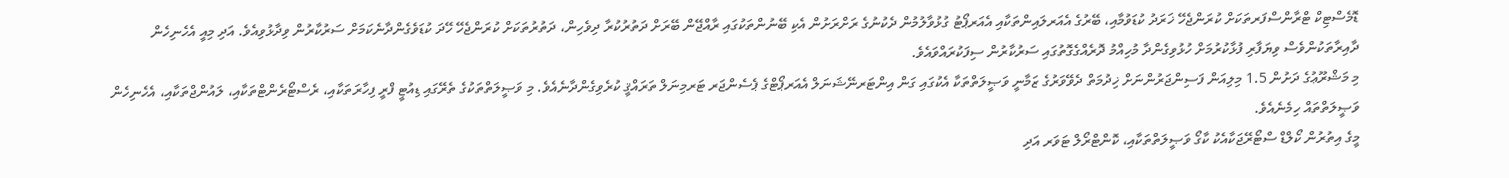ޑޮމެސްޓިކް ޓްރާންސްފަރތަކަށް ކުރަންޖެހޭ ޚަރަދު ކުޑަވުމާއި، ބޭރުގެ އެއަރލައިންތަކާއި އެއަރޕޯޓު ގުޅުވާލުމުން ދެކުނުގެ ރަށްރަށުން އެކި ބޭނުންތަކުގައި ރާއްޖޭން ބޭރަށް ދަތުރުކުރާ ދިވެހިން، ދަތުރުތަކަށް ކުރަންޖެހޭ ހޭދަ ކުޑަވެގެންދާނެކަމަށް ސަރުކާރުން ވިދާޅުވިއެވެ. އަދި މިއީ އެހެނިހެން ދާއިރާތަކުންވެސް ވިޔަފާރި ފުޅާކުރުމަށް ހުޅުވިގެންދާ މުހިއްމު ދޮރެއްގެގޮތުގައި ސަރުކާރުން ސިފަކުރައްވައެވެ.
މި މަޝްރޫޢުގެ ދަށުން 1.5 މިލިއަން ފަސިންޖަރުންނަށް ޚިދުމަތް ދެވޭވަރުގެ ޒަމާނީ ވަޞީލަތްތަކާ އެކުގައި ގަން އިންޓަރނޭޝަނަލް އެއަރޕޯޓްގެ ޕެސެންޖަރ ޓަރމިނަލް ތަރައްޤީ ކުރެވިގެންދާނެއެވެ. މި ވަޞީލަތްތަކުގެ ތެރޭގައި ޑިއުޓީ ފްރީ ފިހާރަތަކާއި، ރެސްޓޯރެންޓްތަކާއި، ލައުންޖްތަކާއި، އެހެނިހެން ވަޞީލަތްތައް ހިމެނެއެވެ.
މީގެ އިތުރުން ކޯލްޑް ސްޓޯރޭޖަކާއެކު ކާގޯ ވަޞީލަތްތަކާއި، ކޮންޓްރޯލް ޓަވަރ އަދި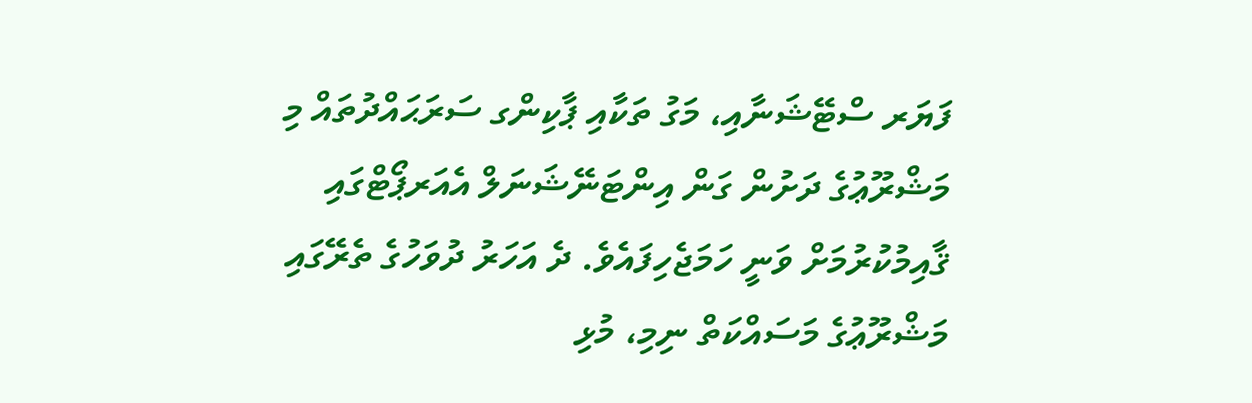ފަޔަރ ސްޓޭޝަނާއި، މަގު ތަކާއި ޕާކިންގ ސަރަޙައްދުތައް މި މަޝްރޫޢުގެ ދަށުން ގަން އިންޓަނޭޝަނަލް އެއަރޕޯޓްގައި ޤާއިމުކުރުމަށް ވަނީ ހަމަޖެހިފައެވެ. ދެ އަހަރު ދުވަހުގެ ތެރޭގައި މަޝްރޫޢުގެ މަސައްކަތް ނިމި، މުޅި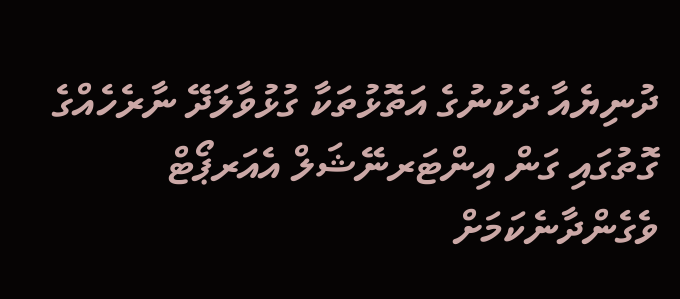ދުނިޔެއާ ދެކުނުގެ އަތޮޅުތަކާ ގުޅުވާލަދޭ ނާރެހެއްގެ ގޮތުގައި ގަން އިންޓަރނޭޝަލް އެއަރޕޯޓް ވެގެންދާނެކަމަށް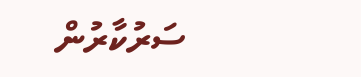ސަރުކާރުން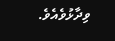ވިދާޅުވެއެވެ.